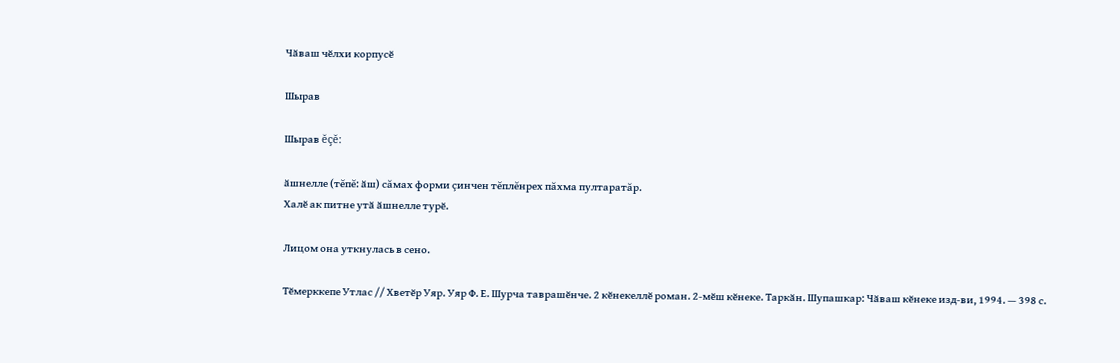Чӑваш чӗлхи корпусӗ

Шырав

Шырав ĕçĕ:

ӑшнелле (тĕпĕ: ӑш) сăмах форми çинчен тĕплĕнрех пăхма пултаратăр.
Халӗ ак питне утӑ ӑшнелле турӗ.

Лицом она уткнулась в сено.

Тӗмерккепе Утлас // Хветӗр Уяр. Уяр Ф. Е. Шурча таврашӗнче. 2 кӗнекеллӗ роман. 2-мӗш кӗнеке. Таркӑн. Шупашкар: Чӑваш кӗнеке изд-ви, 1994. — 398 с.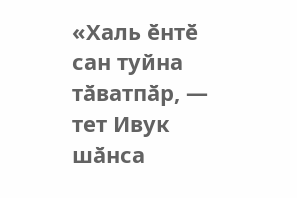«Халь ӗнтӗ сан туйна тӑватпӑр, — тет Ивук шӑнса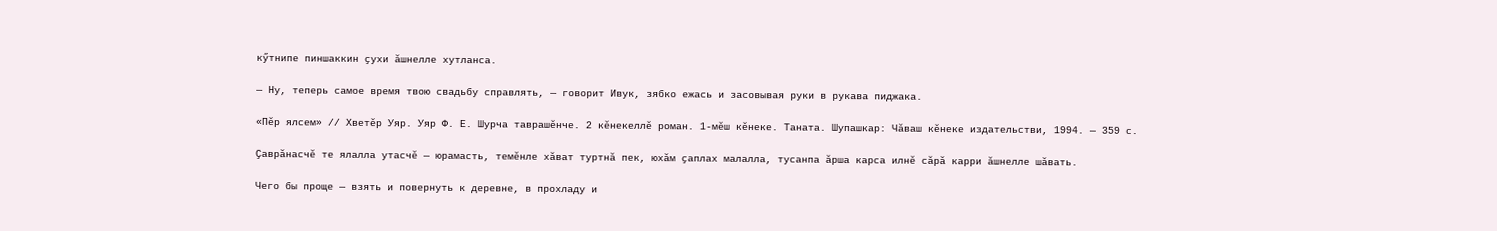кӳтнипе пиншаккин ҫухи ӑшнелле хутланса.

— Ну, теперь самое время твою свадьбу справлять, — говорит Ивук, зябко ежась и засовывая руки в рукава пиджака.

«Пӗр ялсем» // Хветӗр Уяр. Уяр Ф. Е. Шурча таврашӗнче. 2 кӗнекеллӗ роман. 1-мӗш кӗнеке. Таната. Шупашкар: Чӑваш кӗнеке издательстви, 1994. — 359 с.

Ҫаврӑнасчӗ те ялалла утасчӗ — юрамасть, темӗнле хӑват туртнӑ пек, юхӑм ҫаплах малалла, тусанпа ӑрша карса илнӗ сӑрӑ карри ӑшнелле шӑвать.

Чего бы проще — взять и повернуть к деревне, в прохладу и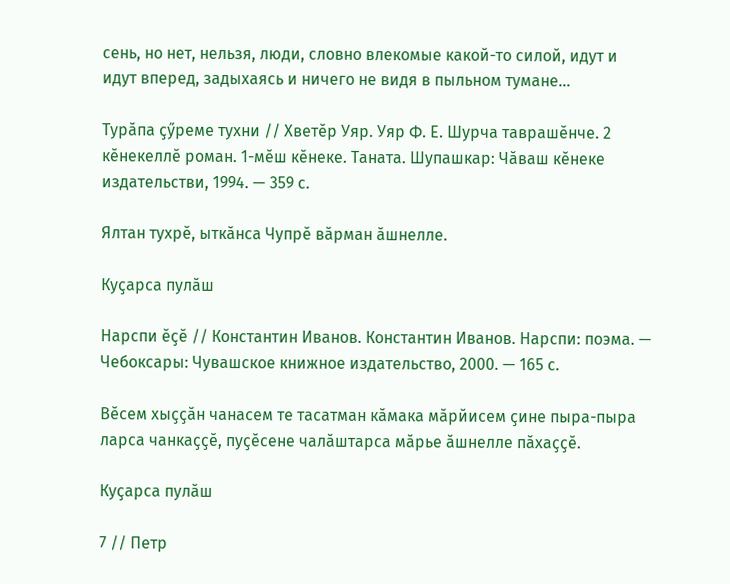сень, но нет, нельзя, люди, словно влекомые какой-то силой, идут и идут вперед, задыхаясь и ничего не видя в пыльном тумане…

Турӑпа ҫӳреме тухни // Хветӗр Уяр. Уяр Ф. Е. Шурча таврашӗнче. 2 кӗнекеллӗ роман. 1-мӗш кӗнеке. Таната. Шупашкар: Чӑваш кӗнеке издательстви, 1994. — 359 с.

Ялтан тухрӗ, ыткӑнса Чупрӗ вӑрман ӑшнелле.

Куҫарса пулӑш

Нарспи ӗҫӗ // Константин Иванов. Константин Иванов. Нарспи: поэма. — Чебоксары: Чувашское книжное издательство, 2000. — 165 с.

Вӗсем хыҫҫӑн чанасем те тасатман кӑмака мӑрйисем ҫине пыра-пыра ларса чанкаҫҫӗ, пуҫӗсене чалӑштарса мӑрье ӑшнелле пӑхаҫҫӗ.

Куҫарса пулӑш

7 // Петр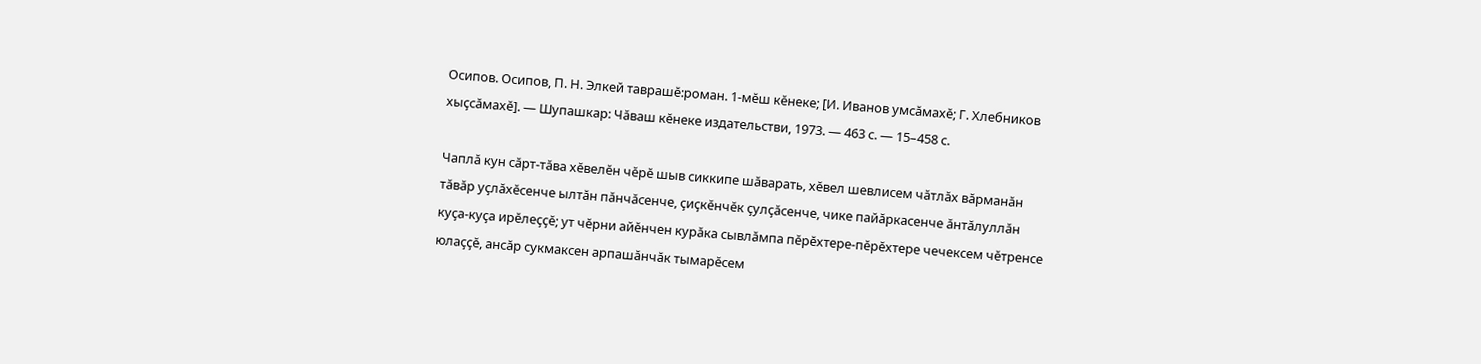Осипов. Осипов, П. Н. Элкей таврашӗ:роман. 1-мӗш кӗнеке; [И. Иванов умсӑмахӗ; Г. Хлебников хыҫсӑмахӗ]. — Шупашкар: Чӑваш кӗнеке издательстви, 1973. — 463 с. — 15–458 с.

Чаплӑ кун сӑрт-тӑва хӗвелӗн чӗрӗ шыв сиккипе шӑварать, хӗвел шевлисем чӑтлӑх вӑрманӑн тӑвӑр уҫлӑхӗсенче ылтӑн пӑнчӑсенче, ҫиҫкӗнчӗк ҫулҫӑсенче, чике пайӑркасенче ӑнтӑлуллӑн куҫа-куҫа ирӗлеҫҫӗ; ут чӗрни айӗнчен курӑка сывлӑмпа пӗрӗхтере-пӗрӗхтере чечексем чӗтренсе юлаҫҫӗ, ансӑр сукмаксен арпашӑнчӑк тымарӗсем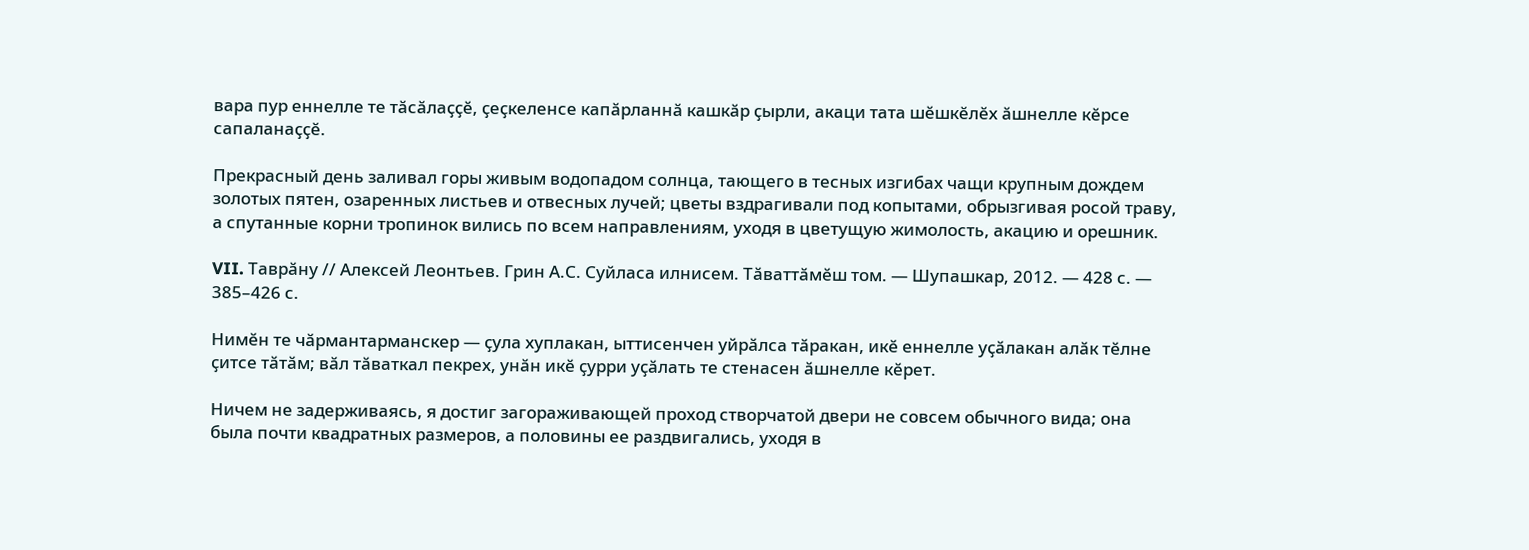вара пур еннелле те тӑсӑлаҫҫӗ, ҫеҫкеленсе капӑрланнӑ кашкӑр ҫырли, акаци тата шӗшкӗлӗх ӑшнелле кӗрсе сапаланаҫҫӗ.

Прекрасный день заливал горы живым водопадом солнца, тающего в тесных изгибах чащи крупным дождем золотых пятен, озаренных листьев и отвесных лучей; цветы вздрагивали под копытами, обрызгивая росой траву, а спутанные корни тропинок вились по всем направлениям, уходя в цветущую жимолость, акацию и орешник.

VII. Таврӑну // Алексей Леонтьев. Грин А.С. Суйласа илнисем. Тӑваттӑмӗш том. — Шупашкар, 2012. — 428 с. — 385–426 с.

Нимӗн те чӑрмантарманскер — ҫула хуплакан, ыттисенчен уйрӑлса тӑракан, икӗ еннелле уҫӑлакан алӑк тӗлне ҫитсе тӑтӑм; вӑл тӑваткал пекрех, унӑн икӗ ҫурри уҫӑлать те стенасен ӑшнелле кӗрет.

Ничем не задерживаясь, я достиг загораживающей проход створчатой двери не совсем обычного вида; она была почти квадратных размеров, а половины ее раздвигались, уходя в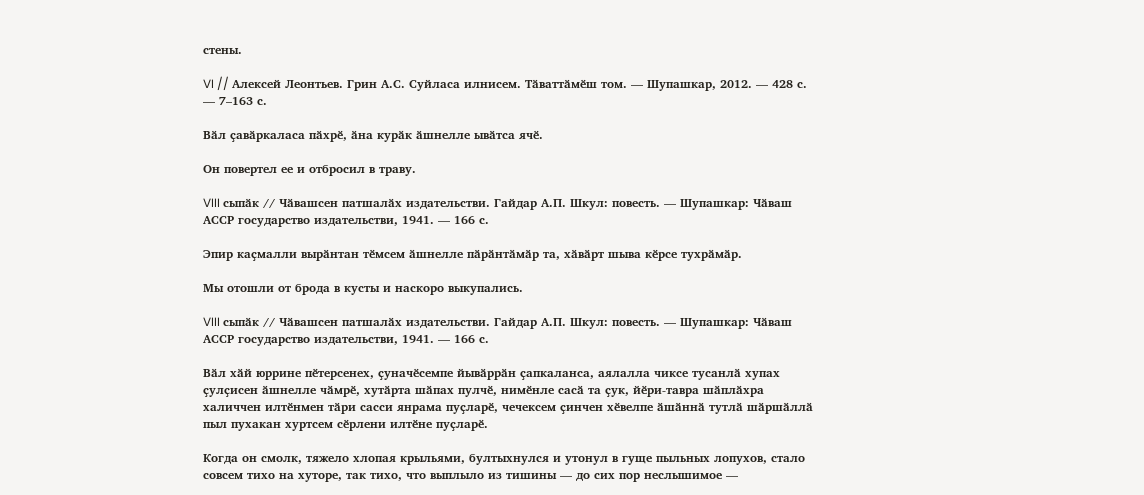стены.

VI // Алексей Леонтьев. Грин А.С. Суйласа илнисем. Тӑваттӑмӗш том. — Шупашкар, 2012. — 428 с. — 7–163 с.

Вӑл ҫавӑркаласа пӑхрӗ, ӑна курӑк ӑшнелле ывӑтса ячӗ.

Он повертел ее и отбросил в траву.

VIII сыпӑк // Чӑвашсен патшалӑх издательстви. Гайдар А.П. Шкул: повесть. — Шупашкар: Чӑваш АССР государство издательстви, 1941. — 166 с.

Эпир каҫмалли вырӑнтан тӗмсем ӑшнелле пӑрӑнтӑмӑр та, хӑвӑрт шыва кӗрсе тухрӑмӑр.

Мы отошли от брода в кусты и наскоро выкупались.

VIII сыпӑк // Чӑвашсен патшалӑх издательстви. Гайдар А.П. Шкул: повесть. — Шупашкар: Чӑваш АССР государство издательстви, 1941. — 166 с.

Вӑл хӑй юррине пӗтерсенех, ҫуначӗсемпе йывӑррӑн ҫапкаланса, аялалла чиксе тусанлӑ хупах ҫулҫисен ӑшнелле чӑмрӗ, хутӑрта шӑпах пулчӗ, нимӗнле сасӑ та ҫук, йӗри-тавра шӑплӑхра халиччен илтӗнмен тӑри сасси янрама пуҫларӗ, чечексем ҫинчен хӗвелпе ӑшӑннӑ тутлӑ шӑршӑллӑ пыл пухакан хуртсем сӗрлени илтӗне пуҫларӗ.

Когда он смолк, тяжело хлопая крыльями, бултыхнулся и утонул в гуще пыльных лопухов, стало совсем тихо на хуторе, так тихо, что выплыло из тишины — до сих пор неслышимое —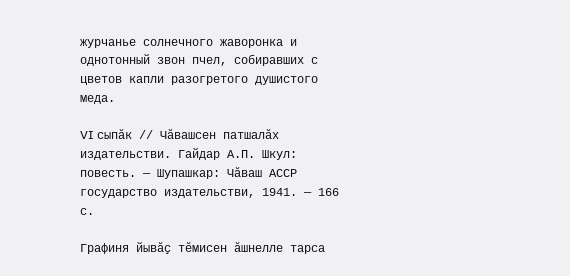журчанье солнечного жаворонка и однотонный звон пчел, собиравших с цветов капли разогретого душистого меда.

VI сыпӑк // Чӑвашсен патшалӑх издательстви. Гайдар А.П. Шкул: повесть. — Шупашкар: Чӑваш АССР государство издательстви, 1941. — 166 с.

Графиня йывӑҫ тӗмисен ӑшнелле тарса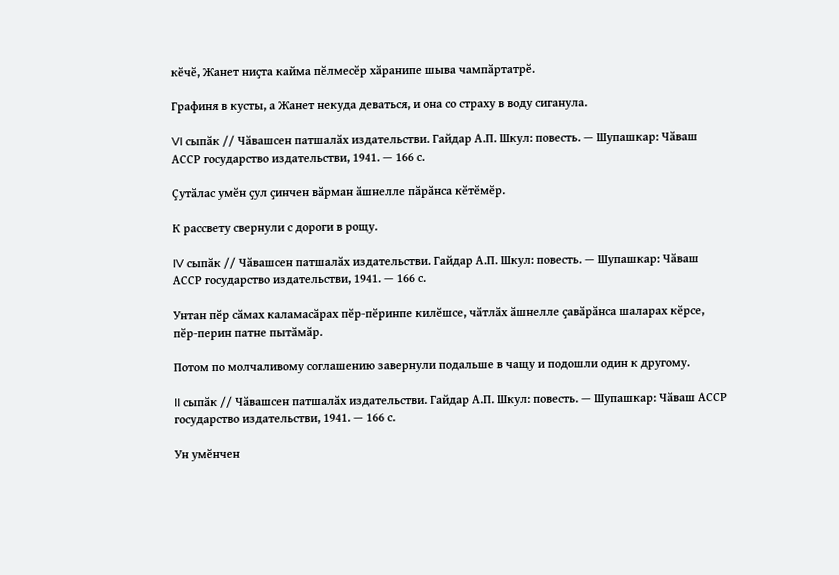кӗчӗ, Жанет ниҫта кайма пӗлмесӗр хӑранипе шыва чампӑртатрӗ.

Графиня в кусты, а Жанет некуда деваться, и она со страху в воду сиганула.

VI сыпӑк // Чӑвашсен патшалӑх издательстви. Гайдар А.П. Шкул: повесть. — Шупашкар: Чӑваш АССР государство издательстви, 1941. — 166 с.

Ҫутӑлас умӗн ҫул ҫинчен вӑрман ӑшнелле пӑрӑнса кӗтӗмӗр.

К рассвету свернули с дороги в рощу.

IV сыпӑк // Чӑвашсен патшалӑх издательстви. Гайдар А.П. Шкул: повесть. — Шупашкар: Чӑваш АССР государство издательстви, 1941. — 166 с.

Унтан пӗр сӑмах каламасӑрах пӗр-пӗринпе килӗшсе, чӑтлӑх ӑшнелле ҫавӑрӑнса шаларах кӗрсе, пӗр-перин патне пытӑмӑр.

Потом по молчаливому соглашению завернули подальше в чащу и подошли один к другому.

II сыпӑк // Чӑвашсен патшалӑх издательстви. Гайдар А.П. Шкул: повесть. — Шупашкар: Чӑваш АССР государство издательстви, 1941. — 166 с.

Ун умӗнчен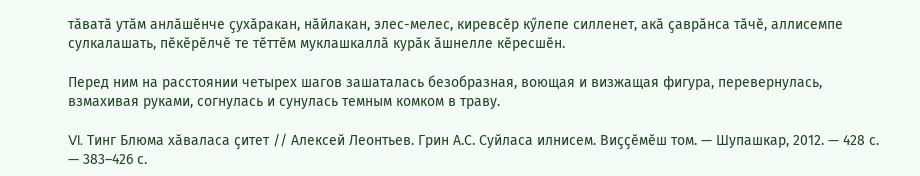тӑватӑ утӑм анлӑшӗнче ҫухӑракан, нӑйлакан, элес-мелес, киревсӗр кӳлепе силленет, акӑ ҫаврӑнса тӑчӗ, аллисемпе сулкалашать, пӗкӗрӗлчӗ те тӗттӗм муклашкаллӑ курӑк ӑшнелле кӗресшӗн.

Перед ним на расстоянии четырех шагов зашаталась безобразная, воющая и визжащая фигура, перевернулась, взмахивая руками, согнулась и сунулась темным комком в траву.

VI. Тинг Блюма хӑваласа ҫитет // Алексей Леонтьев. Грин А.С. Суйласа илнисем. Виҫҫӗмӗш том. — Шупашкар, 2012. — 428 с. — 383–426 с.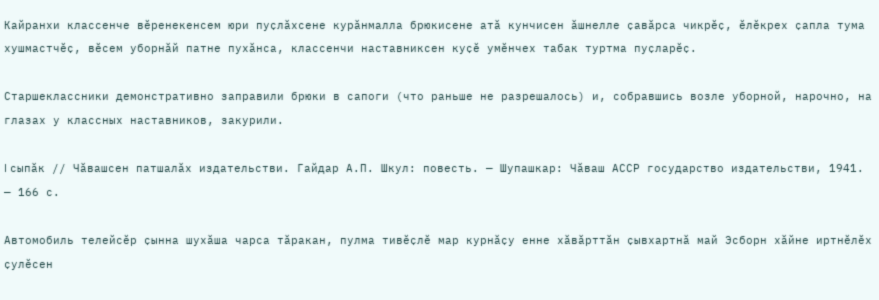Кайранхи классенче вӗренекенсем юри пуҫлӑхсене курӑнмалла брюкисене атӑ кунчисен ӑшнелле ҫавӑрса чикрӗҫ, ӗлӗкрех ҫапла тума хушмастчӗҫ, вӗсем уборнӑй патне пухӑнса, классенчи наставниксен куҫӗ умӗнчех табак туртма пуҫларӗҫ.

Старшеклассники демонстративно заправили брюки в сапоги (что раньше не разрешалось) и, собравшись возле уборной, нарочно, на глазах у классных наставников, закурили.

I сыпӑк // Чӑвашсен патшалӑх издательстви. Гайдар А.П. Шкул: повесть. — Шупашкар: Чӑваш АССР государство издательстви, 1941. — 166 с.

Автомобиль телейсӗр ҫынна шухӑша чарса тӑракан, пулма тивӗҫлӗ мар курнӑҫу енне хӑвӑрттӑн ҫывхартнӑ май Эсборн хӑйне иртнӗлӗх ҫулӗсен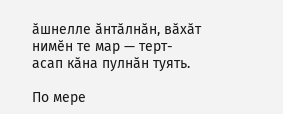ӑшнелле ӑнтӑлнӑн, вӑхӑт нимӗн те мар — терт-асап кӑна пулнӑн туять.

По мере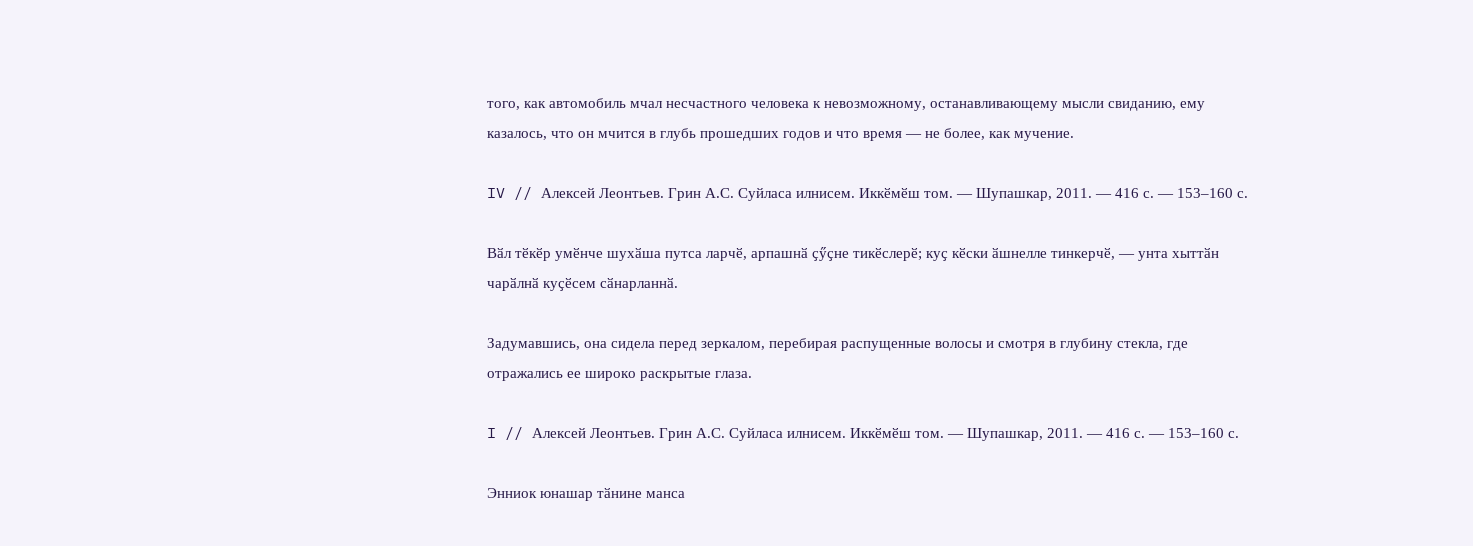того, как автомобиль мчал несчастного человека к невозможному, останавливающему мысли свиданию, ему казалось, что он мчится в глубь прошедших годов и что время — не более, как мучение.

IV // Алексей Леонтьев. Грин А.С. Суйласа илнисем. Иккӗмӗш том. — Шупашкар, 2011. — 416 с. — 153–160 с.

Вӑл тӗкӗр умӗнче шухӑша путса ларчӗ, арпашнӑ ҫӳҫне тикӗслерӗ; куҫ кӗски ӑшнелле тинкерчӗ, — унта хыттӑн чарӑлнӑ куҫӗсем сӑнарланнӑ.

Задумавшись, она сидела перед зеркалом, перебирая распущенные волосы и смотря в глубину стекла, где отражались ее широко раскрытые глаза.

I // Алексей Леонтьев. Грин А.С. Суйласа илнисем. Иккӗмӗш том. — Шупашкар, 2011. — 416 с. — 153–160 с.

Энниок юнашар тӑнине манса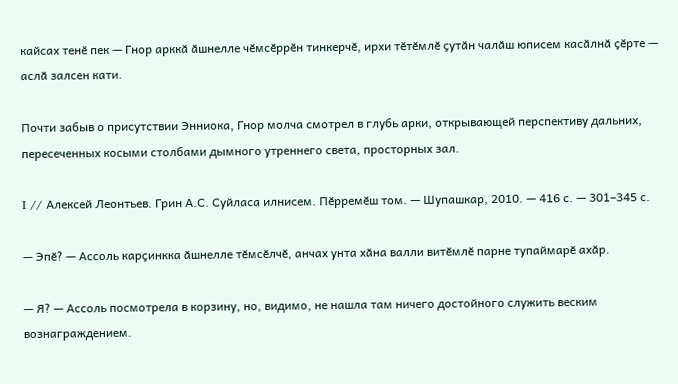кайсах тенӗ пек — Гнор арккӑ ӑшнелле чӗмсӗррӗн тинкерчӗ, ирхи тӗтӗмлӗ ҫутӑн чалӑш юписем касӑлнӑ ҫӗрте — аслӑ залсен кати.

Почти забыв о присутствии Энниока, Гнор молча смотрел в глубь арки, открывающей перспективу дальних, пересеченных косыми столбами дымного утреннего света, просторных зал.

I // Алексей Леонтьев. Грин А.С. Суйласа илнисем. Пӗрремӗш том. — Шупашкар, 2010. — 416 с. — 301–345 с.

— Эпӗ? — Ассоль карҫинкка ӑшнелле тӗмсӗлчӗ, анчах унта хӑна валли витӗмлӗ парне тупаймарӗ ахӑр.

— Я? — Ассоль посмотрела в корзину, но, видимо, не нашла там ничего достойного служить веским вознаграждением.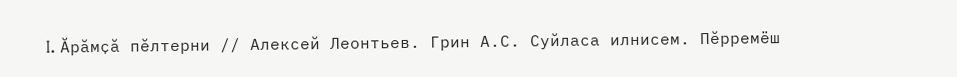I. Ӑрӑмҫӑ пӗлтерни // Алексей Леонтьев. Грин А.С. Суйласа илнисем. Пӗрремёш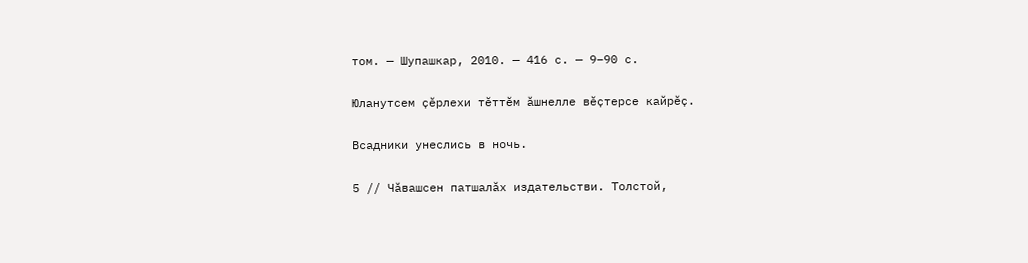том. — Шупашкар, 2010. — 416 с. — 9–90 с.

Юланутсем ҫӗрлехи тӗттӗм ӑшнелле вӗҫтерсе кайрӗҫ.

Всадники унеслись в ночь.

5 // Чӑвашсен патшалӑх издательстви. Толстой,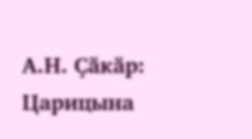А.Н. Ҫӑкӑр: Царицына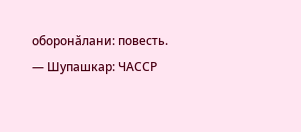оборонӑлани: повесть. — Шупашкар: ЧАССР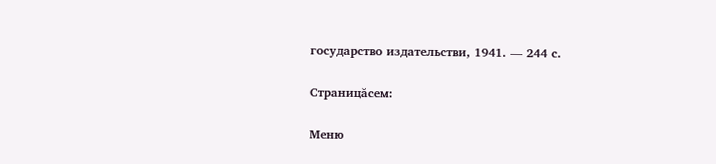государство издательстви, 1941. — 244 с.

Страницăсем:

Меню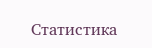Статистика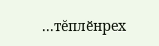...тĕплӗнрех